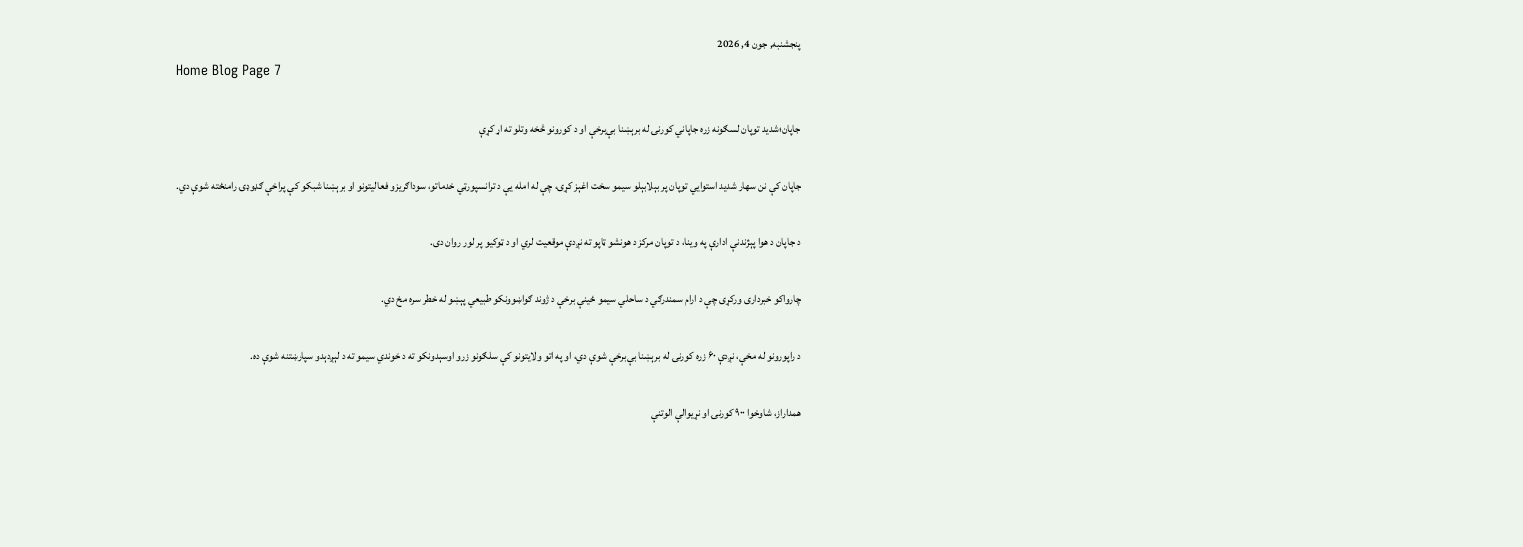پنجشنبه, جون 4, 2026
Home Blog Page 7

جاپان؛شدید توپان لسګونه زره جاپاني کورنۍ له برېښنا بې‌برخې او د کورونو څخه وتلو ته اړ کړې

جاپان کې نن سهار شدید استوایي توپان پر بېلابېلو سیمو سخت اغېز کړی، چې له امله یې د ترانسپورټي خدماتو، سوداګریزو فعالیتونو او برېښنا شبکو کې پراخې ګډوډۍ رامنځته شوې دي.

د جاپان د هوا پېژندنې ادارې په وینا، د توپان مرکز د هونشو ټاپو ته نږدې موقعیت لري او د ټوکیو پر لور روان دی.

چارواکو خبرداری ورکړی چې د ارام سمندرګي د ساحلي سیمو ځینې برخې د ژوند ګواښوونکو طبیعي پېښو له خطر سره مخ دي.

د راپورونو له مخې، نږدې ۶۰ زره کورنۍ له برېښنا بې‌برخې شوې دي، او په اتو ولایتونو کې سلګونو زرو اوسېدونکو ته د خوندي سیمو ته د لېږدېدو سپارښتنه شوې ده.

همداراز، شاوخوا ۹۰۰ کورنۍ او نړیوالې الوتنې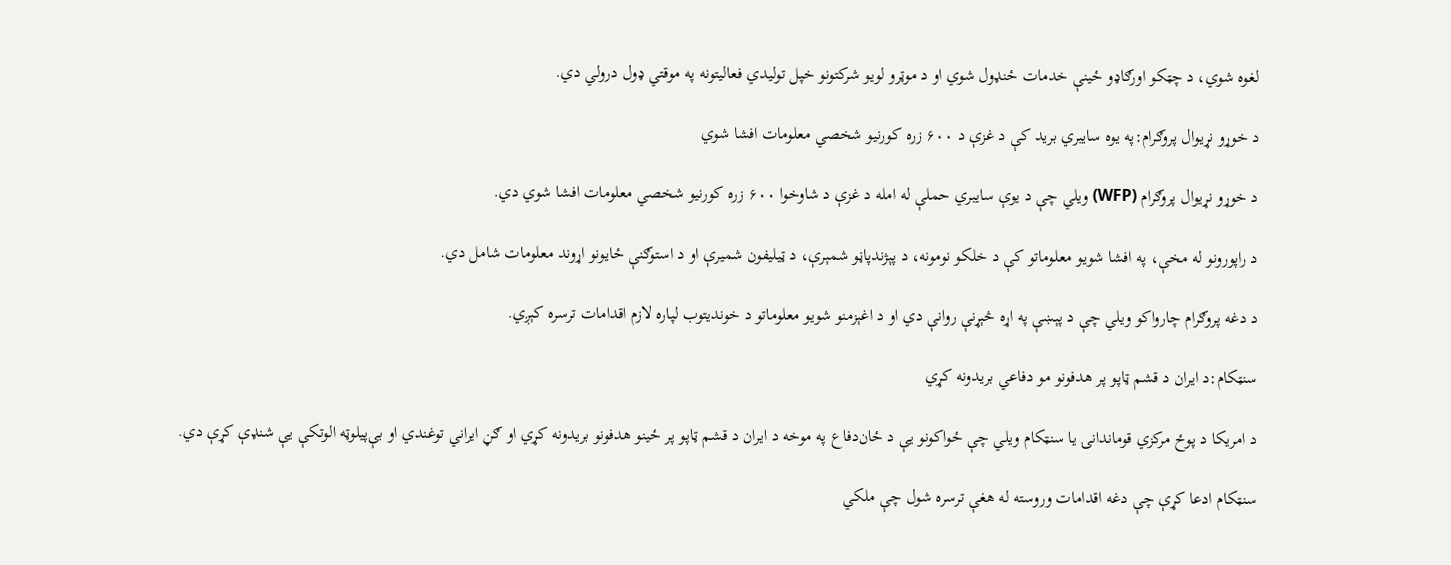لغوه شوي، د چټکو اورګاډو ځینې خدمات ځنډول شوي او د موټرو لویو شرکتونو خپل تولیدي فعالیتونه په موقتي ډول درولي دي.

د خوړو نړيوال پروګرام:په يوه سایبري برید کې د غزې د ۶۰۰ زره کورنیو شخصي معلومات افشا شوي

د خوړو نړیوال پروګرام (WFP) ویلي چې د یوې سایبري حملې له امله د غزې د شاوخوا ۶۰۰ زره کورنیو شخصي معلومات افشا شوي دي.

د راپورونو له مخې، په افشا شویو معلوماتو کې د خلکو نومونه، د پېژندپاڼو شمېرې، د ټیلیفون شمیرې او د استوګنې ځایونو اړوند معلومات شامل دي.

د دغه پروګرام چارواکو ویلي چې د پېښې په اړه څېړنې روانې دي او د اغېزمنو شویو معلوماتو د خوندیتوب لپاره لازم اقدامات ترسره کېږي.

سنټکام:د ايران د قشم ټاپو پر هدفونو مو دفاعي بریدونه کړي

د امریکا د پوځ مرکزي قوماندانۍ يا سنټکام ویلي چې ځواکونو یې د ځان‌دفاع په موخه د ایران د قشم ټاپو پر ځینو هدفونو بریدونه کړي او ګڼ ایراني توغندي او بې‌پیلوټه الوتکې یې شنډې کړې دي.

سنټکام ادعا کړې چې دغه اقدامات وروسته له هغې ترسره شول چې ملکي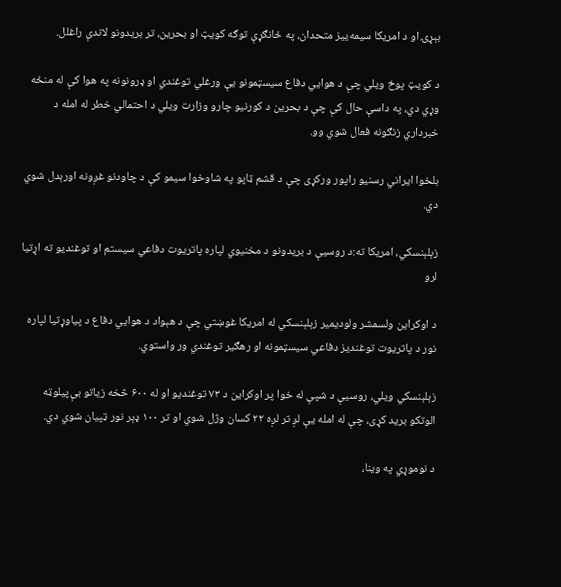بېړۍ او د امریکا سیمه‌ییز متحدان، په ځانګړې توګه کویټ او بحرین، تر بریدونو لاندې راغلل.

د کویټ پوځ ویلي چې د هوايي دفاع سیسټمونو یې ورغلي توغندي او ډرونونه په هوا کې له منځه وړي دي، په داسې حال کې چې د بحرین د کورنیو چارو وزارت ویلي د احتمالي خطر له امله د خبرداري زنګونه فعال شوي وو.

بلخوا ایراني رسنیو راپور ورکړی چې د قشم ټاپو په شاوخوا سیمو کې د چاودنو غږونه اورېدل شوي دي.

زېلېنسکي، امريکا ته:د روسیې د بریدونو د مخنیوي لپاره پاتريوت دفاعي سیستم او توغندیو ته اړتیا لرو

د اوکراین ولسمشر ولودیمیر زېلېنسکي له امریکا غوښتي چې د هېواد د هوايي دفاع د پیاوړتیا لپاره نور د پاتریوت توغندیز دفاعي سیسټمونه او رهګیر توغندي ور واستوي.

زېلېنسکي ویلي، روسیې د شپې له خوا پر اوکراین د ۷۳ توغندیو او له ۶۰۰ څخه زیاتو بې‌پیلوټه الوتکو برید کړی، چې له امله یې لږ تر لږه ۲۲ کسان وژل شوي او تر ۱۰۰ ډېر نور ټپیان شوي دي.

د نوموړي په وینا،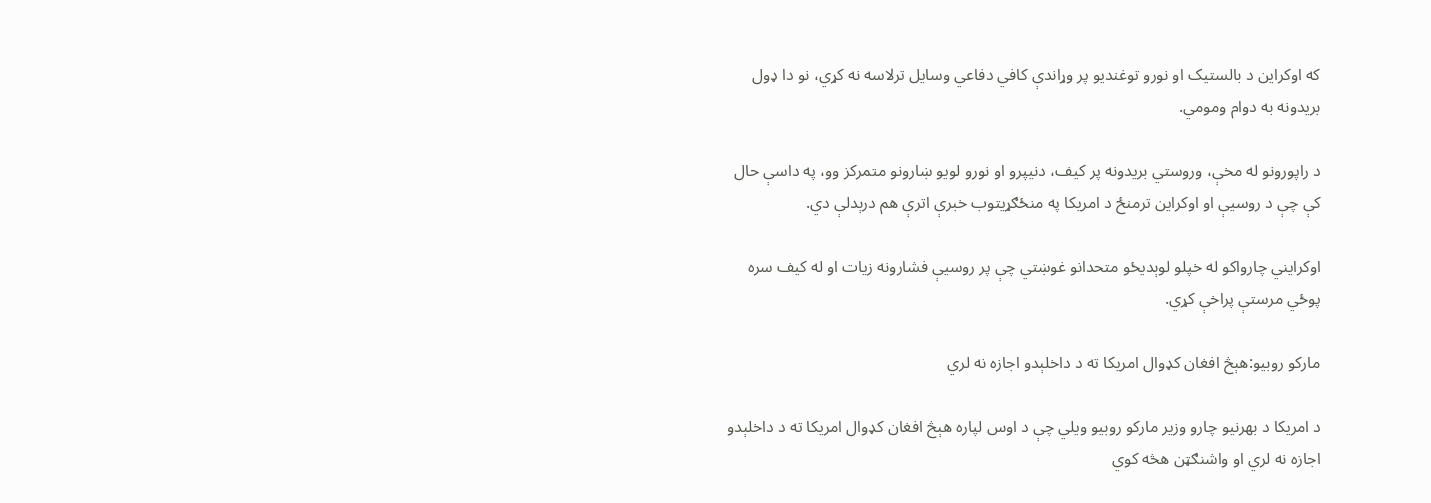که اوکراین د بالستیک او نورو توغندیو پر وړاندې کافي دفاعي وسایل ترلاسه نه کړي، نو دا ډول بریدونه به دوام ومومي.

د راپورونو له مخې، وروستي بریدونه پر کیف، دنیپرو او نورو لویو ښارونو متمرکز وو، په داسې حال کې چې د روسیې او اوکراین ترمنځ د امریکا په منځګړیتوب خبرې اترې هم درېدلې دي.

اوکرایني چارواکو له خپلو لوېدیځو متحدانو غوښتي چې پر روسیې فشارونه زیات او له کیف سره پوځي مرستې پراخې کړي.

مارکو روبیو:هېڅ افغان کډوال امریکا ته د داخلېدو اجازه نه لري

د امریکا د بهرنیو چارو وزیر مارکو روبیو ویلي چې د اوس لپاره هېڅ افغان کډوال امریکا ته د داخلېدو اجازه نه لري او واشنګټن هڅه کوي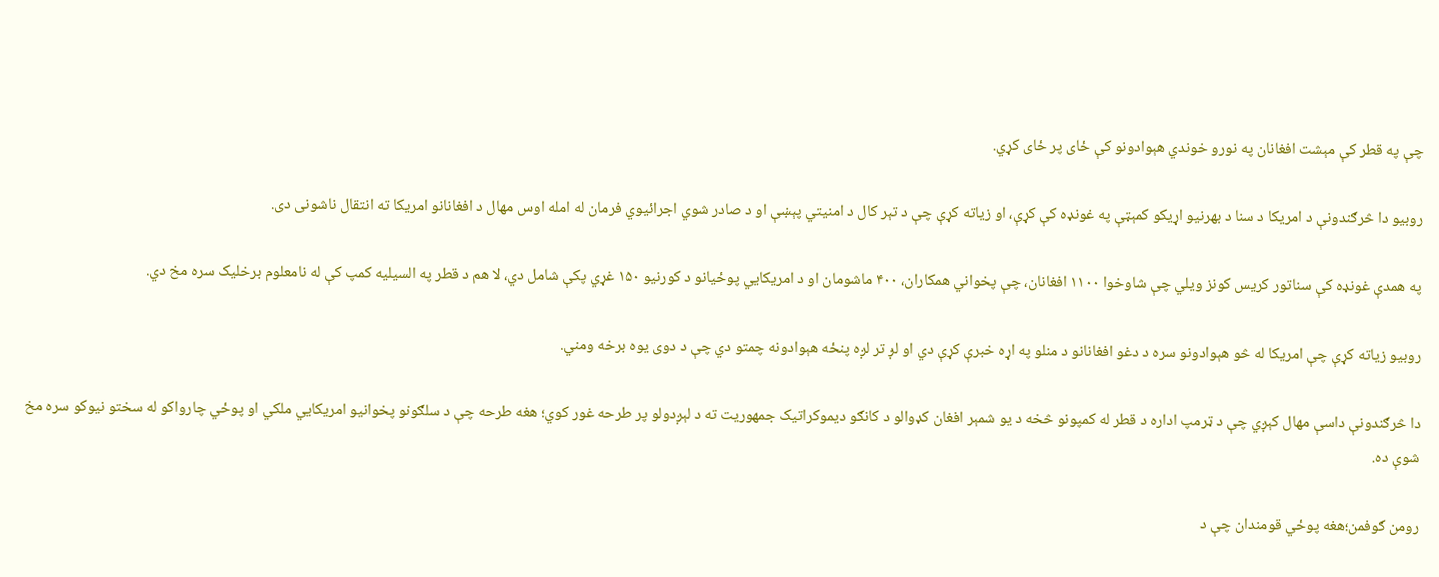چې په قطر کې مېشت افغانان په نورو خوندي هېوادونو کې ځای پر ځای کړي.

روبیو دا څرګندونې د امریکا د سنا د بهرنیو اړیکو کمېټې په غونډه کې کړې، او زیاته کړې چې د تېر کال د امنیتي پېښې او د صادر شوي اجرائیوي فرمان له امله اوس مهال د افغانانو امریکا ته انتقال ناشونی دی.

په همدې غونډه کې سناتور کریس کونز ویلي چې شاوخوا ۱۱۰۰ افغانان، چې پخواني همکاران، ۴۰۰ ماشومان او د امریکايي پوځیانو د کورنیو ۱۵۰ غړي پکې شامل دي، لا هم د قطر په السیلیه کمپ کې له نامعلوم برخلیک سره مخ دي.

روبیو زیاته کړې چې امریکا له څو هېوادونو سره د دغو افغانانو د منلو په اړه خبرې کړې دي او لږ تر لږه پنځه هېوادونه چمتو دي چې د دوی یوه برخه ومني.

دا څرګندونې داسې مهال کېږي چې د ټرمپ اداره د قطر له کمپونو څخه د یو شمېر افغان کډوالو د کانګو دیموکراتیک جمهوریت ته د لېږدولو پر طرحه غور کوي؛ هغه طرحه چې د سلګونو پخوانیو امریکايي ملکي او پوځي چارواکو له سختو نیوکو سره مخ شوې ده.

رومن ګوفمن؛هغه پوځي قومندان چې د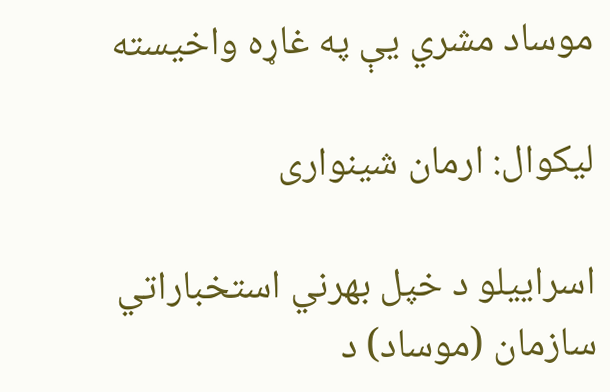موساد مشري یې په غاړه واخیسته

لیکوال: ارمان شینواری

اسراییلو د خپل بهرني استخباراتي سازمان (موساد) د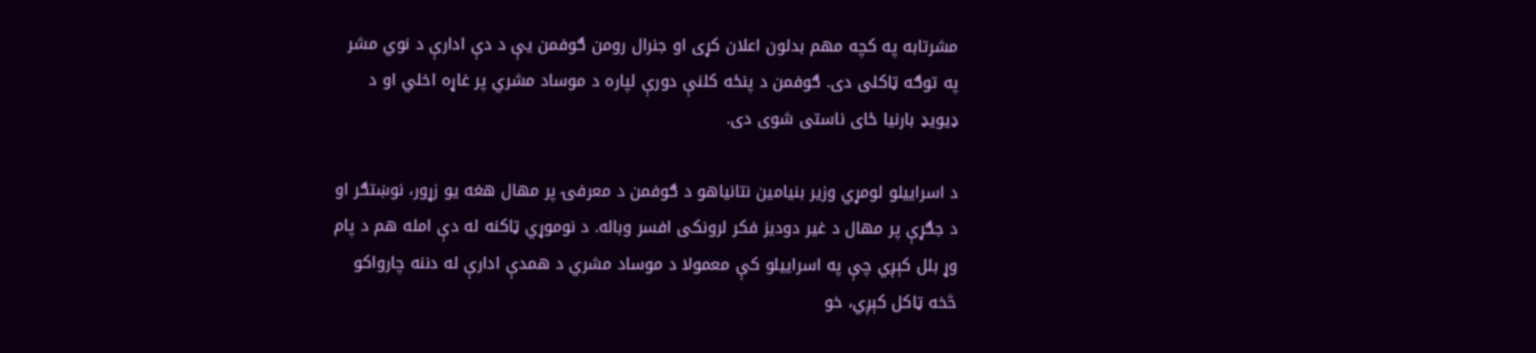مشرتابه په کچه مهم بدلون اعلان کړی او جنرال رومن ګوفمن یې د دې ادارې د نوي مشر په توګه ټاکلی دی. ګوفمن د پنځه کلنې دورې لپاره د موساد مشري پر غاړه اخلي او د ډیویډ بارنیا ځای ناستی شوی دی.

د اسراییلو لومړي وزیر بنیامین نتانیاهو د ګوفمن د معرفۍ پر مهال هغه یو زړور، نوښتګر او د جګړې پر مهال د غیر دودیز فکر لرونکی افسر وباله. د نوموړي ټاکنه له دې امله هم د پام وړ بلل کېږي چې په اسراییلو کې معمولا د موساد مشري د همدې ادارې له دننه چارواکو څخه ټاکل کېږي، خو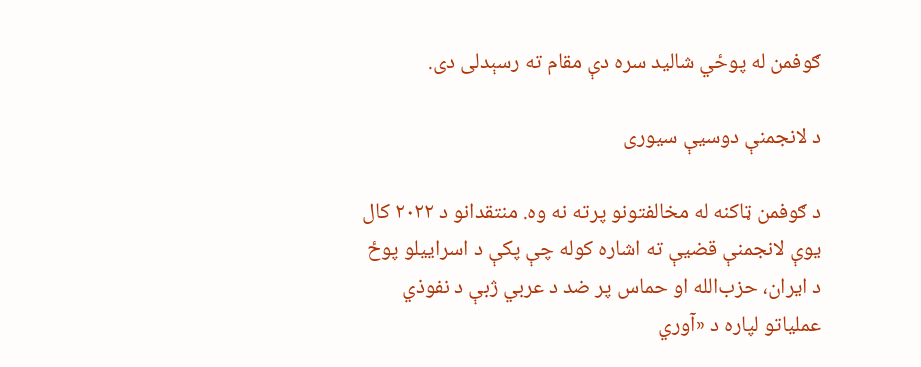ګوفمن له پوځي شالید سره دې مقام ته رسېدلی دی.

د لانجمنې دوسیې سیوری

د ګوفمن ټاکنه له مخالفتونو پرته نه وه. منتقدانو د ۲۰۲۲ کال یوې لانجمنې قضیې ته اشاره کوله چې پکې د اسراییلو پوځ د ایران، حزب‌الله او حماس پر ضد د عربي ژبې د نفوذي عملیاتو لپاره د «آوري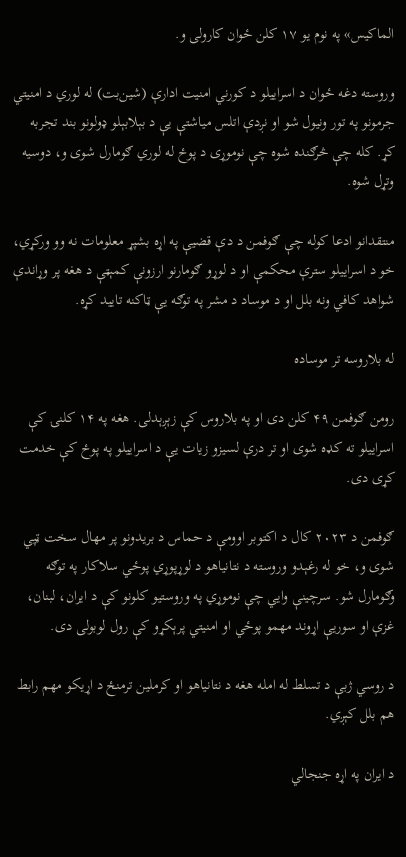الماکیس» په نوم یو ۱۷ کلن ځوان کارولی و.

وروسته دغه ځوان د اسراییلو د کورني امنیت ادارې (شین‌بت) له لوري د امنیتي جرمونو په تور ونیول شو او نږدې اتلس میاشتې یې د بېلابېلو ډولونو بند تجربه کړ. کله چې څرګنده شوه چې نوموړی د پوځ له لوري ګومارل شوی و، دوسیه وتړل شوه.

منتقدانو ادعا کوله چې ګوفمن د دې قضیې په اړه بشپړ معلومات نه وو ورکړي، خو د اسراییلو سترې محکمې او د لوړو ګومارنو ارزونې کمېټې د هغه پر وړاندې شواهد کافي ونه بلل او د موساد د مشر په توګه یې ټاکنه تایید کړه.

له بلاروسه تر موساده

رومن ګوفمن ۴۹ کلن دی او په بلاروس کې زېږېدلی. هغه په ۱۴ کلنۍ کې اسراییلو ته کډه شوی او تر درې لسیزو زیات یې د اسراییلو په پوځ کې خدمت کړی دی.

ګوفمن د ۲۰۲۳ کال د اکتوبر اوومې د حماس د بریدونو پر مهال سخت ټپي شوی و، خو له رغېدو وروسته د نتانیاهو د لوړپوړي پوځي سلاکار په توګه وګومارل شو. سرچینې وايي چې نوموړي په وروستیو کلونو کې د ایران، لبنان، غزې او سوریې اړوند مهمو پوځي او امنیتي پرېکړو کې رول لوبولی دی.

د روسي ژبې د تسلط له امله هغه د نتانیاهو او کرملین ترمنځ د اړیکو مهم رابط هم بلل کېږي.

د ایران په اړه جنجالي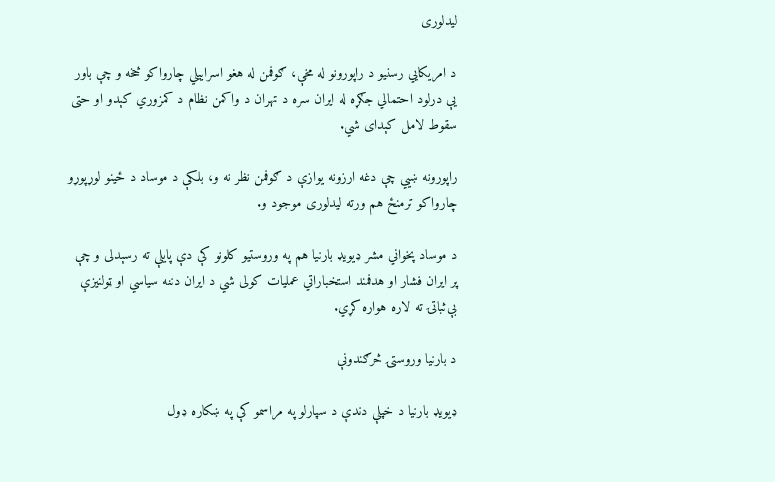لیدلوری

د امریکايي رسنیو د راپورونو له مخې، ګوفمن له هغو اسراییلي چارواکو څخه و چې باور یې درلود احتمالي جګړه له ایران سره د تهران د واکمن نظام د کمزوري کېدو او حتی سقوط لامل کېدای شي.

راپورونه ښيي چې دغه ارزونه یوازې د ګوفمن نظر نه و، بلکې د موساد د ځینو لوړپوړو چارواکو ترمنځ هم ورته لیدلوری موجود و.

د موساد پخواني مشر ډیویډ بارنیا هم په وروستیو کلونو کې دې پایلې ته رسېدلی و چې پر ایران فشار او هدفمند استخباراتي عملیات کولی شي د ایران دننه سیاسي او ټولنیزې بې‌ثباتۍ ته لاره هواره کړي.

د بارنیا وروستۍ څرګندونې

ډیویډ بارنیا د خپلې دندې د سپارلو په مراسمو کې په ښکاره ډول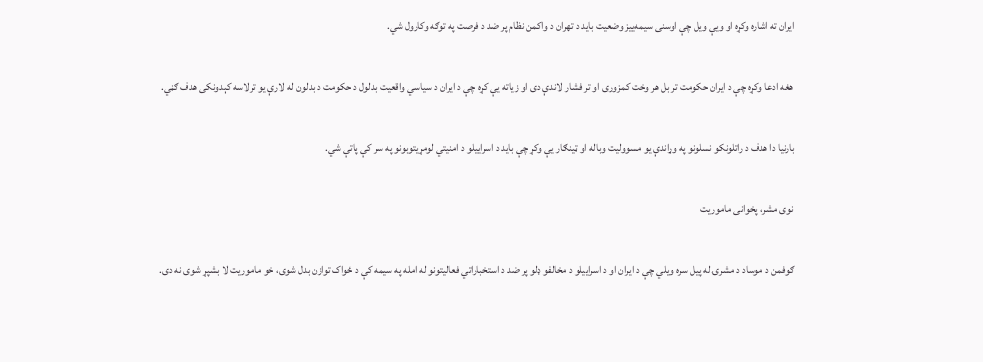ایران ته اشاره وکړه او ویې ویل چې اوسنی سیمه‌ییز وضعیت باید د تهران د واکمن نظام پر ضد د فرصت په توګه وکارول شي.

هغه ادعا وکړه چې د ایران حکومت تر بل هر وخت کمزوری او تر فشار لاندې دی او زیاته یې کړه چې د ایران د سیاسي واقعیت بدلول د حکومت د بدلون له لارې یو ترلاسه کېدونکی هدف ګڼي.

بارنیا دا هدف د راتلونکو نسلونو په وړاندې یو مسوولیت وباله او ټینګار یې وکړ چې باید د اسراییلو د امنیتي لومړیتوبونو په سر کې پاتې شي.

نوی مشر، پخوانی ماموریت

ګوفمن د موساد د مشرۍ له پیل سره ویلي چې د ایران او د اسراییلو د مخالفو ډلو پر ضد د استخباراتي فعالیتونو له امله په سیمه کې د ځواک توازن بدل شوی، خو ماموریت لا بشپړ شوی نه دی.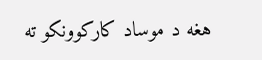هغه د موساد کارکوونکو ته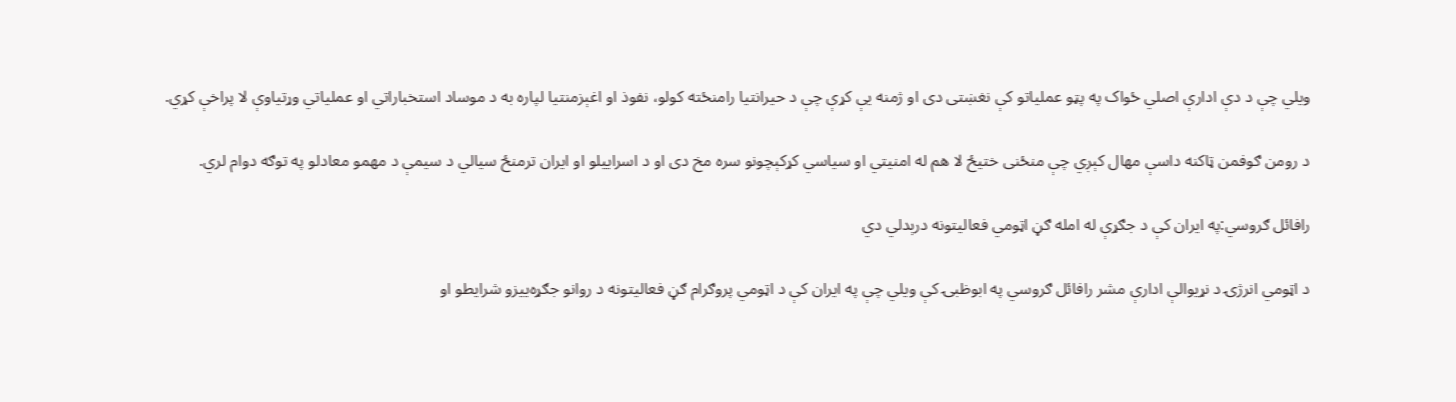ویلي چې د دې ادارې اصلي ځواک په پټو عملیاتو کې نغښتی دی او ژمنه یې کړې چې د حیرانتیا رامنځته کولو، نفوذ او اغېزمنتیا لپاره به د موساد استخباراتي او عملیاتي وړتیاوې لا پراخې کړي.

د رومن ګوفمن ټاکنه داسې مهال کېږي چې منځنی ختیځ لا هم له امنیتي او سیاسي کړکېچونو سره مخ دی او د اسراییلو او ایران ترمنځ سیالي د سیمې د مهمو معادلو په توګه دوام لري.

رافائل ګروسي:په ایران کې د جګړې له امله ګڼ اټومي فعالیتونه درېدلي دي

د اټومي انرژۍ د نړیوالې ادارې مشر رافائل ګروسي په ابوظبۍ کې ویلي چې په ایران کې د اټومي پروګرام ګڼ فعالیتونه د روانو جګړه‌ییزو شرایطو او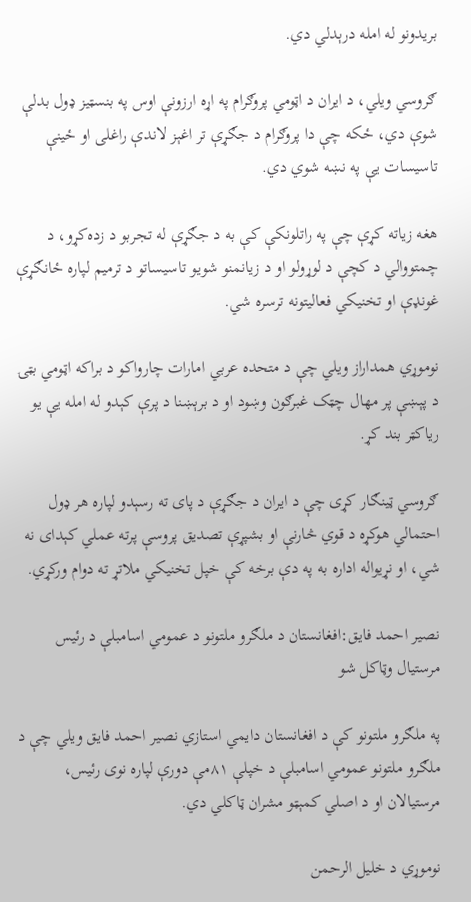بریدونو له امله درېدلي دي.

ګروسي ویلي، د ایران د اټومي پروګرام په اړه ارزونې اوس په بنسټیز ډول بدلې شوې دي، ځکه چې دا پروګرام د جګړې تر اغېز لاندې راغلی او ځینې تاسیسات یې په نښه شوي دي.

هغه زیاته کړې چې په راتلونکې کې به د جګړې له تجربو د زده‌کړو، د چمتووالي د کچې د لوړولو او د زیانمنو شویو تاسیساتو د ترمیم لپاره ځانګړې غونډې او تخنیکي فعالیتونه ترسره شي.

نوموړي همداراز ویلي چې د متحده عربي امارات چارواکو د براکه اټومي بټۍ د پېښې پر مهال چټک غبرګون وښود او د برېښنا د پرې کېدو له امله یې یو ریاکټر بند کړ.

ګروسي ټینګار کړی چې د ایران د جګړې د پای ته رسېدو لپاره هر ډول احتمالي هوکړه د قوي څارنې او بشپړې تصدیق پروسې پرته عملي کېدای نه شي، او نړیواله اداره به په دې برخه کې خپل تخنیکي ملاتړ ته دوام ورکړي.

نصير احمد فايق:افغانستان د ملګرو ملتونو د عمومي اسامبلې د رئیس مرستیال وټاکل شو

په ملګرو ملتونو کې د افغانستان دایمي استازي نصیر احمد فايق ویلي چې د ملګرو ملتونو عمومي اسامبلې د خپلې ۸۱مې دورې لپاره نوی رئیس، مرستیالان او د اصلي کمېټو مشران ټاکلي دي.

نوموړي د خلیل الرحمن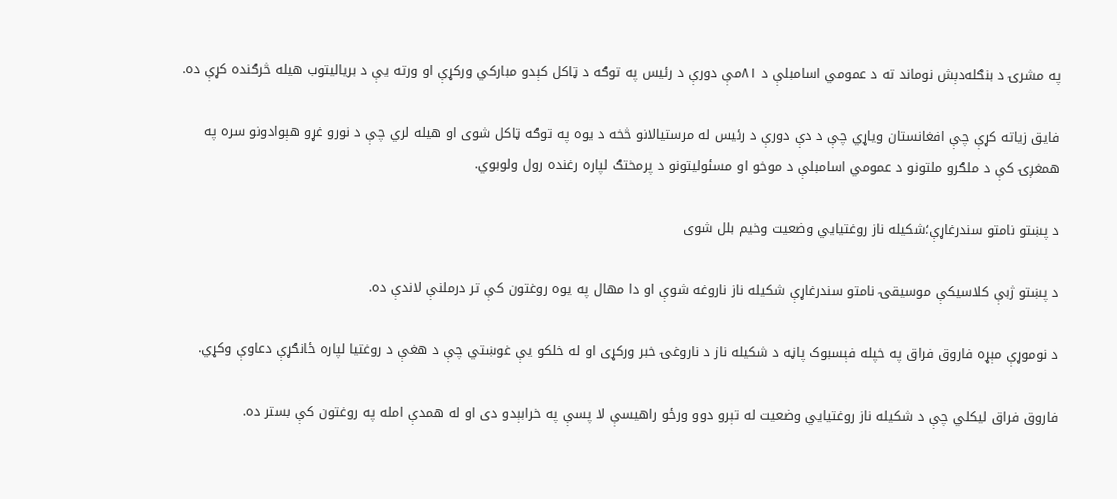په مشرۍ د بنګله‌دېش نوماند ته د عمومي اسامبلې د ۸۱مې دورې د رئیس په توګه د ټاکل کېدو مبارکي ورکړې او ورته یې د بریالیتوب هیله څرګنده کړې ده.

فايق زیاته کړې چې افغانستان ویاړي چې د دې دورې د رئیس له مرستیالانو څخه د یوه په توګه ټاکل شوی او هیله لري چې د نورو غړو هېوادونو سره په همغږۍ کې د ملګرو ملتونو د عمومي اسامبلې د موخو او مسئولیتونو د پرمختګ لپاره رغنده رول ولوبوي.

د پښتو نامتو سندرغاړې؛شکیله ناز روغتیایي وضعیت وخیم بلل شوی

د پښتو ژبې کلاسیکې موسیقۍ نامتو سندرغاړې شکیله ناز ناروغه شوې او دا مهال په یوه روغتون کې تر درملنې لاندې ده.

د نوموړې مېړه فاروق فراق په خپله فېسبوک پاڼه د شکیله ناز د ناروغۍ خبر ورکړی او له خلکو یې غوښتي چې د هغې د روغتیا لپاره ځانګړې دعاوې وکړي.

فاروق فراق لیکلي چې د شکیله ناز روغتیایي وضعیت له تېرو دوو ورځو راهیسې لا پسې په خرابېدو دی او له همدې امله په روغتون کې بستر ده.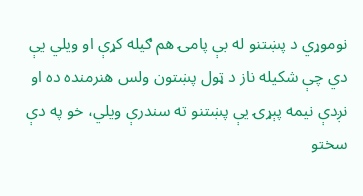نوموړي د پښتنو له بې‌ پامۍ هم ګیله کړې او ویلي یې دي چې شکیله ناز د ټول پښتون ولس هنرمنده ده او نږدې نیمه پېړۍ یې پښتنو ته سندرې ویلي، خو په دې سختو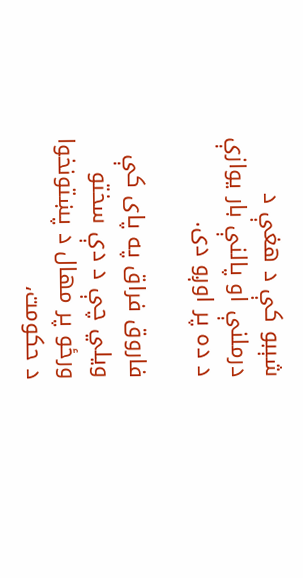شېبو کې د هغې د درملنې او پالنې بار یوازې د ده پر اوږو دی.

فاروق فراق په پای کې ویلي چې د دې سختو ورځو پر مهال د پښتونخوا د حکومت،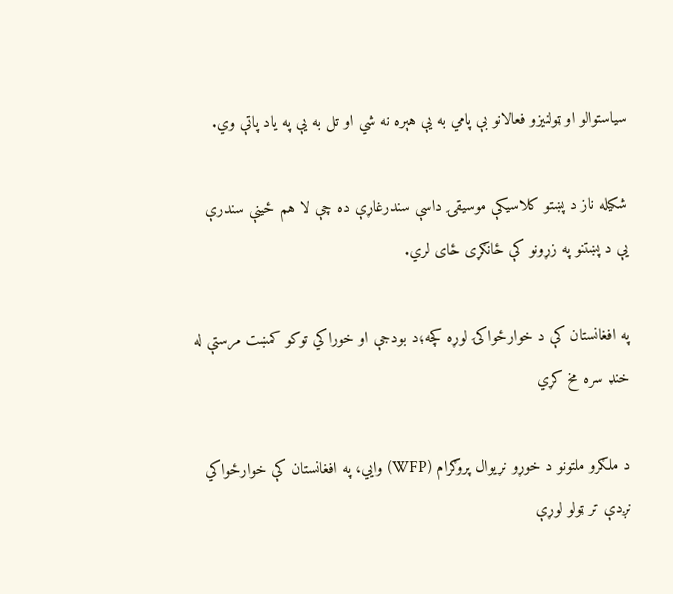سیاستوالو او ټولنیزو فعالانو بې‌ پامي به یې هېره نه شي او تل به یې په یاد پاتې وي.

شکیله ناز د پښتو کلاسیکې موسیقۍ داسې سندرغاړې ده چې لا هم ځینې سندرې یې د پښتنو په زړونو کې ځانګړی ځای لري.

په افغانستان کې د خوارځواکۍ لوړه کچه؛د بودجې او خوراکي توکو کمښت مرستې له خنډ سره مخ کړي

د ملګرو ملتونو د خوړو نړیوال پروګرام (WFP) وایي، په افغانستان کې خوارځواکي نږدې تر ټولو لوړې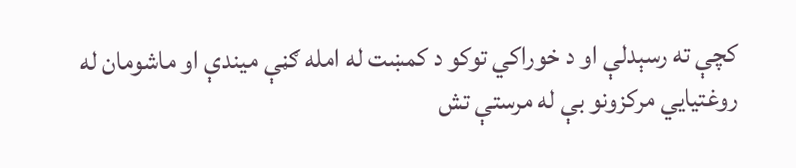کچې ته رسېدلې او د خوراکي توکو د کمښت له امله ګڼې میندې او ماشومان له روغتیايي مرکزونو بې له مرستې تش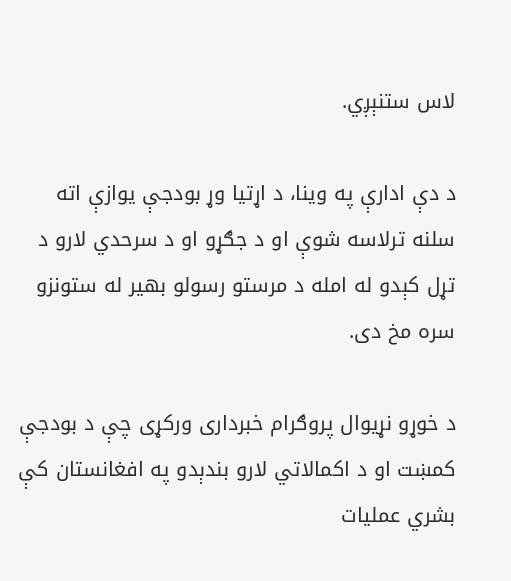لاس ستنېږي.

د دې ادارې په وینا، د اړتیا وړ بودجې یوازې اته سلنه ترلاسه شوې او د جګړو او د سرحدي لارو د تړل کېدو له امله د مرستو رسولو بهیر له ستونزو سره مخ دی.

د خوړو نړیوال پروګرام خبرداری ورکړی چې د بودجې کمښت او د اکمالاتي لارو بندېدو په افغانستان کې بشري عملیات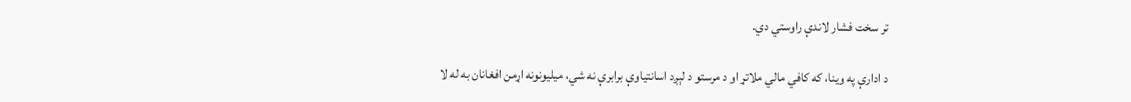تر سخت فشار لاندې راوستي دي.

د ادارې په وینا، که کافي مالي ملاتړ او د مرستو د لېږد اسانتیاوې برابرې نه شي، میلیونونه اړمن افغانان به له لا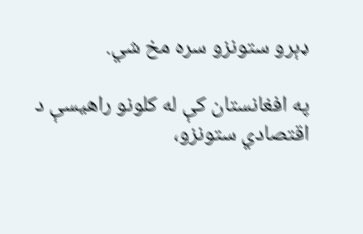ډېرو ستونزو سره مخ شي.

په افغانستان کې له کلونو راهیسې د اقتصادي ستونزو،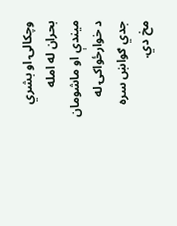وچکالۍ او بشري بحران له امله میندې او ماشومان د خوارځواکۍ له جدي ګواښ سره مخ دي.